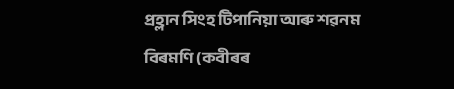প্ৰহ্লান সিংহ টিপানিয়া আৰু শৱনম বিৰমণি (কবীৰৰ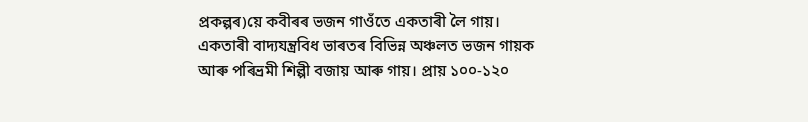প্ৰকল্পৰ)য়ে কবীৰৰ ভজন গাওঁতে একতাৰী লৈ গায়।
একতাৰী বাদ্যযন্ত্ৰবিধ ভাৰতৰ বিভিন্ন অঞ্চলত ভজন গায়ক আৰু পৰিভ্ৰমী শিল্পী বজায় আৰু গায়। প্ৰায় ১০০-১২০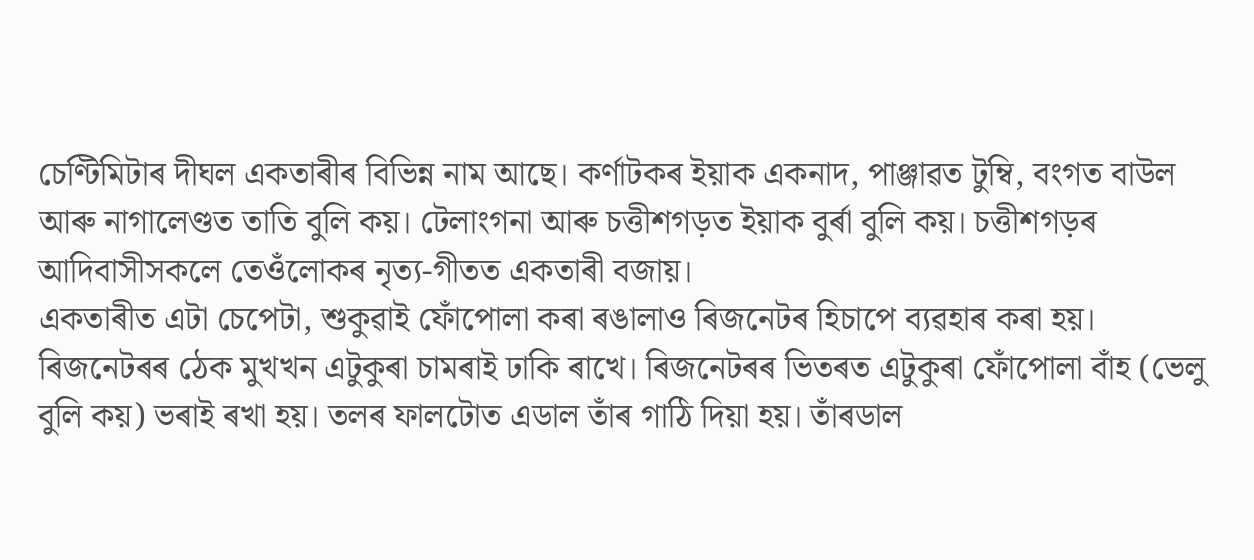চেণ্টিমিটাৰ দীঘল একতাৰীৰ বিভিন্ন নাম আছে। কৰ্ণাটকৰ ইয়াক একনাদ, পাঞ্জাৱত টুম্বি, বংগত বাউল আৰু নাগালেণ্ডত তাতি বুলি কয়। টেলাংগনা আৰু চত্তীশগড়ত ইয়াক বুৰ্ৰা বুলি কয়। চত্তীশগড়ৰ আদিবাসীসকলে তেওঁলোকৰ নৃত্য-গীতত একতাৰী বজায়।
একতাৰীত এটা চেপেটা, শুকুৱাই ফোঁপোলা কৰা ৰঙালাও ৰিজনেটৰ হিচাপে ব্যৱহাৰ কৰা হয়। ৰিজনেটৰৰ ঠেক মুখখন এটুকুৰা চামৰাই ঢাকি ৰাখে। ৰিজনেটৰৰ ভিতৰত এটুকুৰা ফোঁপোলা বাঁহ (ভেলু বুলি কয়) ভৰাই ৰখা হয়। তলৰ ফালটোত এডাল তাঁৰ গাঠি দিয়া হয়। তাঁৰডাল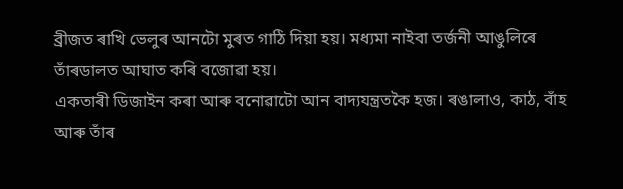ব্ৰীজত ৰাখি ভেলুৰ আনটো মুৰত গাঠি দিয়া হয়। মধ্যমা নাইবা তৰ্জনী আঙুলিৰে তাঁৰডালত আঘাত কৰি বজোৱা হয়।
একতাৰী ডিজাইন কৰা আৰু বনোৱাটো আন বাদ্যযন্ত্ৰতকৈ হজ। ৰঙালাও, কাঠ, বাঁহ আৰু তাঁৰ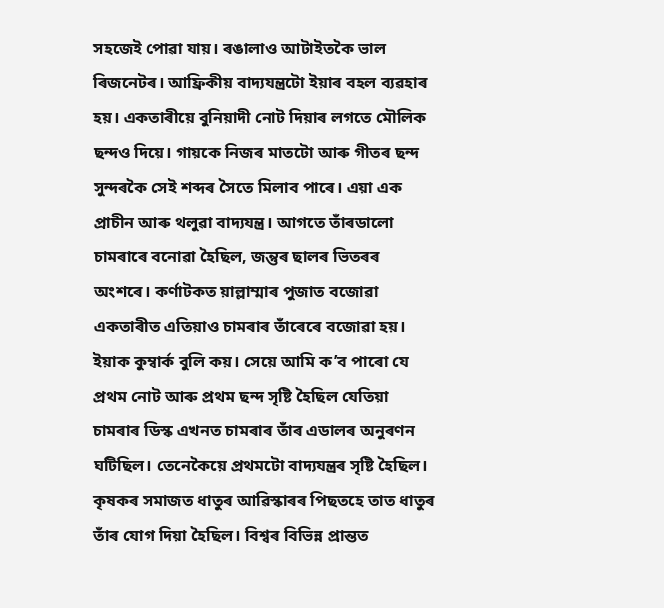সহজেই পোৱা যায়। ৰঙালাও আটাইতকৈ ভাল ৰিজনেটৰ। আফ্ৰিকীয় বাদ্যযন্ত্ৰটো ইয়াৰ বহল ব্যৱহাৰ হয়। একতাৰীয়ে বুনিয়াদী নোট দিয়াৰ লগতে মৌলিক ছন্দও দিয়ে। গায়কে নিজৰ মাতটো আৰু গীতৰ ছন্দ সুন্দৰকৈ সেই শব্দৰ সৈতে মিলাব পাৰে। এয়া এক প্ৰাচীন আৰু থলুৱা বাদ্যযন্ত্ৰ। আগতে তাঁৰডালো চামৰাৰে বনোৱা হৈছিল, জন্তুৰ ছালৰ ভিতৰৰ অংশৰে। কৰ্ণাটকত য়াল্লাম্মাৰ পুজাত বজোৱা একতাৰীত এতিয়াও চামৰাৰ তাঁৰেৰে বজোৱা হয়। ইয়াক কুম্বাৰ্ক বুলি কয়। সেয়ে আমি ক’ব পাৰো যে প্ৰথম নোট আৰু প্ৰথম ছন্দ সৃষ্টি হৈছিল যেতিয়া চামৰাৰ ডিস্ক এখনত চামৰাৰ তাঁৰ এডালৰ অনুৰণন ঘটিছিল। তেনেকৈয়ে প্ৰথমটো বাদ্যযন্ত্ৰৰ সৃষ্টি হৈছিল। কৃষকৰ সমাজত ধাতুৰ আৱিস্কাৰৰ পিছতহে তাত ধাতুৰ তাঁৰ যোগ দিয়া হৈছিল। বিশ্বৰ বিভিন্ন প্ৰান্তত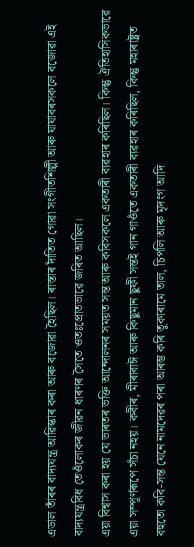এডাল তাঁৰৰ বাদ্যযন্ত্ৰ আৱিস্কাৰ কৰা আৰু বজোৱা হৈছিল। ৰাস্তাৰ দাঁতিত গোৱা সংগীতশিল্পী আৰু যাযাবৰসকলে বজোৱা এই বাদ্যযন্ত্ৰবিধ তেওঁলোকৰ জীৱন ধাৰণৰ সৈতে ওতঃপ্ৰোতভাৱে জৰিত আছিল।
এয়া বিশ্বাস কৰা হয় যে ভাৰতৰ ভক্তি আন্দোলনৰ সময়ত সন্ত আৰু কবিসকলে একতাৰী ব্যৱহাৰ কৰিছিল। কিন্তু ঐতিহাসিকভাৱে এয়া সম্পূৰ্ণৰূপে সঁচা নহয়। কবীৰ, মীৰাবাঈ আৰু কিছুমান ছুফী সন্তই গান গাওঁতে একতাৰী ব্যৱহাৰ কৰিছিল, কিন্তু মহাৰাষ্ট্ৰত বহুতো কবি-সন্ত যেনে নামদেৱৰ পৰা আৰম্ভ কৰি তুকাৰামে তাল, চিপলি আৰু মৃদংগ আদি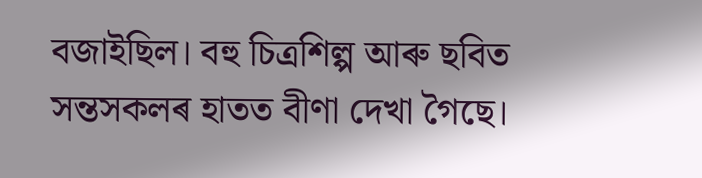বজাইছিল। বহু চিত্ৰশিল্প আৰু ছবিত সন্তসকলৰ হাতত বীণা দেখা গৈছে।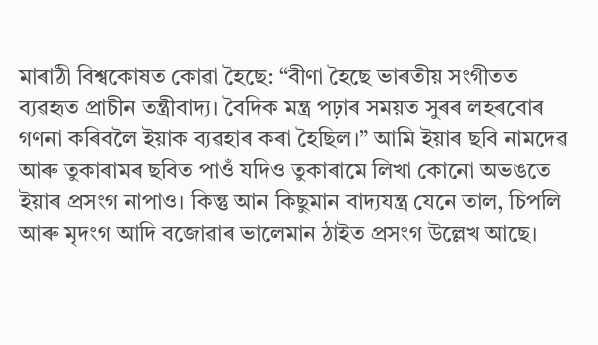মাৰাঠী বিশ্বকোষত কোৱা হৈছে: “বীণা হৈছে ভাৰতীয় সংগীতত ব্যৱহৃত প্ৰাচীন তন্ত্ৰীবাদ্য। বৈদিক মন্ত্ৰ পঢ়াৰ সময়ত সুৰৰ লহৰবোৰ গণনা কৰিবলৈ ইয়াক ব্যৱহাৰ কৰা হৈছিল।” আমি ইয়াৰ ছবি নামদেৱ আৰু তুকাৰামৰ ছবিত পাওঁ যদিও তুকাৰামে লিখা কোনো অভঙতে ইয়াৰ প্ৰসংগ নাপাও। কিন্তু আন কিছুমান বাদ্যযন্ত্ৰ যেনে তাল, চিপলি আৰু মৃদংগ আদি বজোৱাৰ ভালেমান ঠাইত প্ৰসংগ উল্লেখ আছে।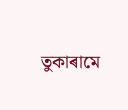তুকাৰামে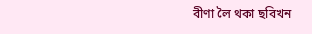বীণা লৈ থকা ছবিখন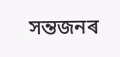সন্তজনৰ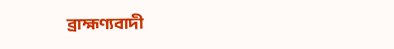ব্ৰাহ্মণ্যবাদী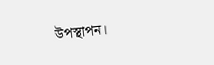উপস্থাপন।